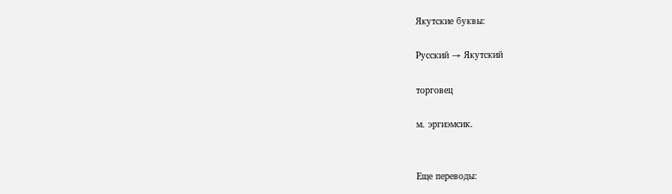Якутские буквы:

Русский → Якутский

торговец

м. эргиэмсик.


Еще переводы: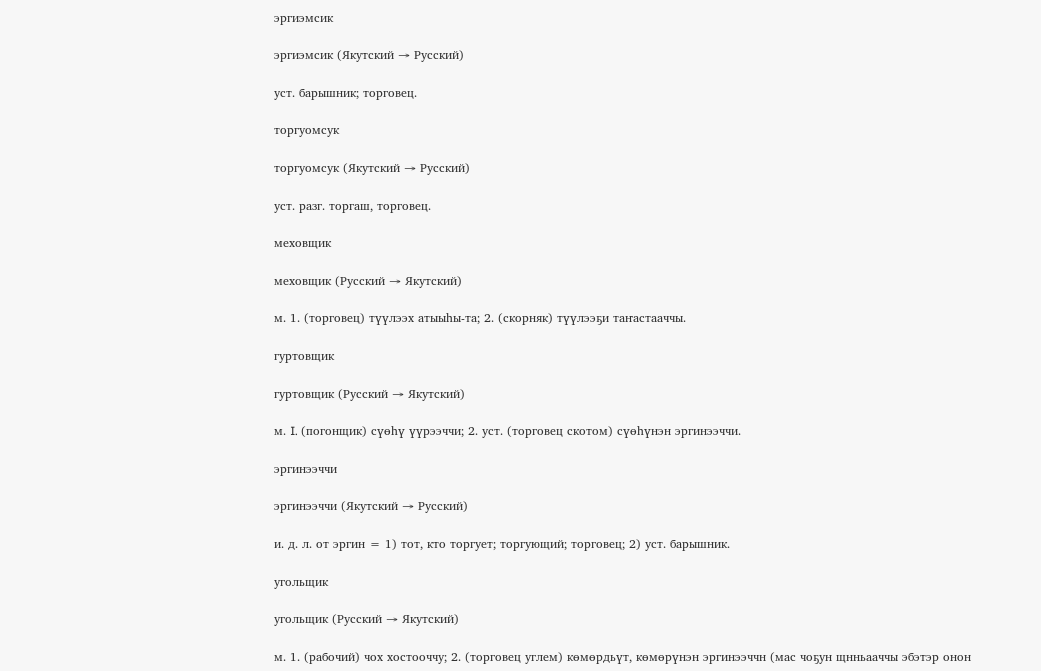эргиэмсик

эргиэмсик (Якутский → Русский)

уст. барышник; торговец.

торгуомсук

торгуомсук (Якутский → Русский)

уст. разг. торгаш, торговец.

меховщик

меховщик (Русский → Якутский)

м. 1. (торговец) түүлээх атыыһы-та; 2. (скорняк) түүлээҕи таҥастааччы.

гуртовщик

гуртовщик (Русский → Якутский)

м. I. (погонщик) сүөһү үүрээччи; 2. уст. (торговец скотом) сүөһүнэн эргинээччи.

эргинээччи

эргинээччи (Якутский → Русский)

и. д. л. от эргин = 1) тот, кто торгует; торгующий; торговец; 2) уст. барышник.

угольщик

угольщик (Русский → Якутский)

м. 1. (рабочий) чох хостооччу; 2. (торговец углем) көмөрдьүт, көмөрүнэн эргинээччн (мас чоҕун щнньааччы эбэтэр онон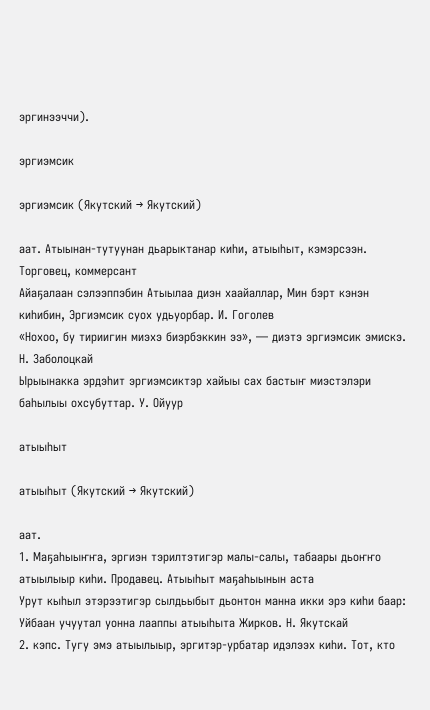эргинээччи).

эргиэмсик

эргиэмсик (Якутский → Якутский)

аат. Атыынан-тутуунан дьарыктанар киһи, атыыһыт, кэмэрсээн. Торговец, коммерсант
Айаҕалаан сэлээппэбин Атыылаа диэн хаайаллар, Мин бэрт кэнэн киһибин, Эргиэмсик суох удьуорбар. И. Гоголев
«Нохоо, бу тириигин миэхэ биэрбэккин ээ», — диэтэ эргиэмсик эмискэ. Н. Заболоцкай
Ырыынакка эрдэһит эргиэмсиктэр хайыы сах бастыҥ миэстэлэри баһылыы охсубуттар. У. Ойуур

атыыһыт

атыыһыт (Якутский → Якутский)

аат.
1. Маҕаһыыҥҥа, эргиэн тэрилтэтигэр малы-салы, табаары дьоҥҥо атыылыыр киһи. Продавец. Атыыһыт маҕаһыынын аста
Урут кыһыл этэрээтигэр сылдьыбыт дьонтон манна икки эрэ киһи баар: Уйбаан учуутал уонна лааппы атыыһыта Жирков. Н. Якутскай
2. кэпс. Тугу эмэ атыылыыр, эргитэр-урбатар идэлээх киһи. Тот, кто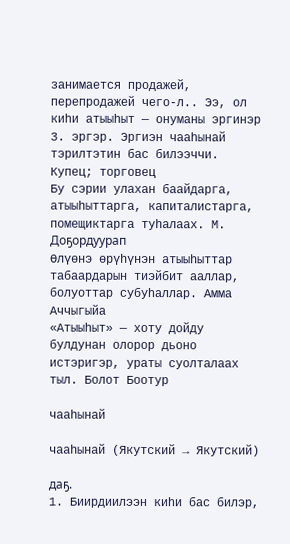занимается продажей, перепродажей чего-л.. Ээ, ол киһи атыыһыт — онуманы эргинэр
3. эргэр. Эргиэн чааһынай тэрилтэтин бас билээччи. Купец; торговец
Бу сэрии улахан баайдарга, атыыһыттарга, капиталистарга, помещиктарга туһалаах. М. Доҕордуурап
Өлүөнэ өрүһүнэн атыыһыттар табаардарын тиэйбит ааллар, болуоттар субуһаллар. Амма Аччыгыйа
«Атыыһыт» — хоту дойду булдунан олорор дьоно истэригэр, ураты суолталаах тыл. Болот Боотур

чааһынай

чааһынай (Якутский → Якутский)

даҕ.
1. Биирдиилээн киһи бас билэр,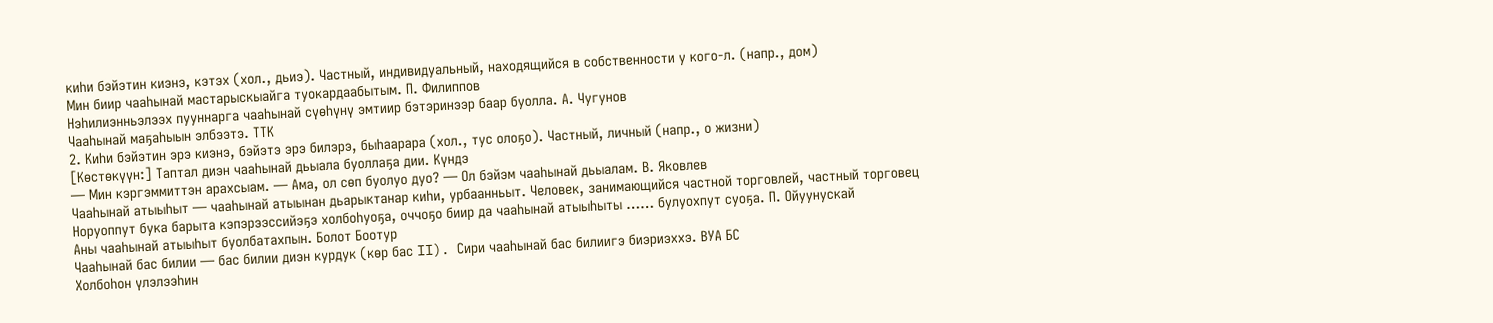киһи бэйэтин киэнэ, кэтэх (хол., дьиэ). Частный, индивидуальный, находящийся в собственности у кого-л. (напр., дом)
Мин биир чааһынай мастарыскыайга туокардаабытым. П. Филиппов
Нэһилиэнньэлээх пууннарга чааһынай сүөһүнү эмтиир бэтэринээр баар буолла. А. Чугунов
Чааһынай маҕаһыын элбээтэ. ТТК
2. Киһи бэйэтин эрэ киэнэ, бэйэтэ эрэ билэрэ, быһаарара (хол., тус олоҕо). Частный, личный (напр., о жизни)
[Көстөкүүн:] Таптал диэн чааһынай дьыала буоллаҕа дии. Күндэ
— Мин кэргэммиттэн арахсыам. — Ама, ол сөп буолуо дуо? — Ол бэйэм чааһынай дьыалам. В. Яковлев
Чааһынай атыыһыт — чааһынай атыынан дьарыктанар киһи, урбаанньыт. Человек, занимающийся частной торговлей, частный торговец
Норуоппут бука барыта кэпэрээссийэҕэ холбоһуоҕа, оччоҕо биир да чааһынай атыыһыты …… булуохпут суоҕа. П. Ойуунускай
Аны чааһынай атыыһыт буолбатахпын. Болот Боотур
Чааһынай бас билии — бас билии диэн курдук (көр бас II). Сири чааһынай бас билиигэ биэриэххэ. ВУА БС
Холбоһон үлэлээһин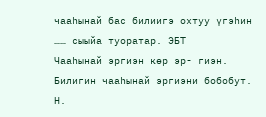чааһынай бас билиигэ охтуу үгэһин …… сыыйа туоратар. ЭБТ
Чааһынай эргиэн көр эр- гиэн. Билигин чааһынай эргиэни бобобут. Н.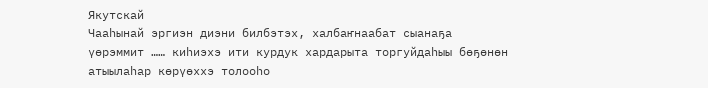Якутскай
Чааһынай эргиэн диэни билбэтэх, халбаҥнаабат сыанаҕа үөрэммит …… киһиэхэ ити курдук хардарыта торгуйдаһыы бөҕөнөн атыылаһар көрүөххэ толооһо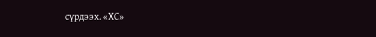сүрдээх. «ХС»